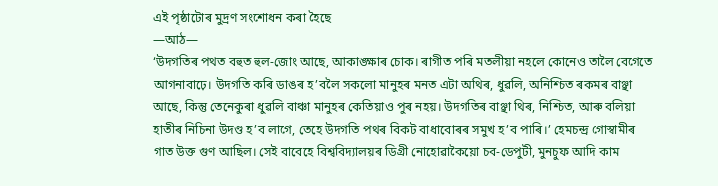এই পৃষ্ঠাটোৰ মুদ্ৰণ সংশোধন কৰা হৈছে
—আঠ—
‘উদগতিৰ পথত বহুত হুল-জোং আছে, আকাঙ্ক্ষাৰ চোক। ৰাগীত পৰি মতলীয়া নহলে কোনেও তালৈ বেগেতে আগনাবাঢ়ে। উদগতি কৰি ডাঙৰ হ’বলৈ সকলো মানুহৰ মনত এটা অথিৰ, ধুৱলি, অনিশ্চিত ৰকমৰ বাঞ্ছা আছে, কিন্তু তেনেকুৰা ধুৱলি বাঞ্চা মানুহৰ কেতিয়াও পুৰ নহয়। উদগতিৰ বাঞ্ছা থিৰ, নিশ্চিত, আৰু বলিয়া হাতীৰ নিচিনা উদণ্ড হ’ব লাগে, তেহে উদগতি পথৰ বিকট বাধাবোৰৰ সমুখ হ’ব পাৰি।’ হেমচন্দ্ৰ গোস্বামীৰ গাত উক্ত গুণ আছিল। সেই বাবেহে বিশ্ববিদ্যালয়ৰ ডিগ্ৰী নোহোৱাকৈয়ো চব-ডেপুটী, মুনচুফ আদি কাম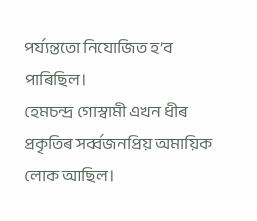পৰ্য্যন্ততো নিযোজিত হ’ব পাৰিছিল।
হেমচন্দ্ৰ গোস্বামী এখন ধীৰ প্ৰকৃতিৰ সৰ্ব্বজনপ্ৰিয় অমায়িক লোক আছিল।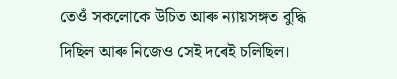তেওঁ সকলোকে উচিত আৰু ন্যায়সঙ্গত বুদ্ধি দিছিল আৰু নিজেও সেই দৰেই চলিছিল।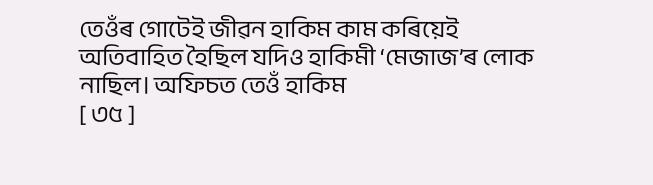তেওঁৰ গোটেই জীৱন হাকিম কাম কৰিয়েই অতিবাহিত হৈছিল যদিও হাকিমী ‘মেজাজ’ৰ লোক নাছিল। অফিচত তেওঁ হাকিম
[ ৩৫ ]